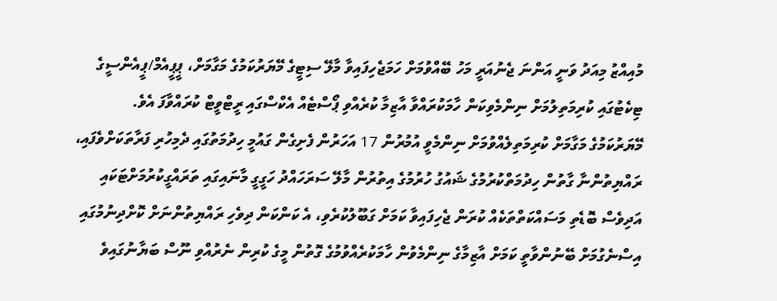މުއިއްޒު މިއަދު ވަނީ އަންނަ ޖެނުއަރީ މަހު ބޭއްވުމަށް ހަމަޖެހިފައިވާ މާލޭ ސިޓީގެ މޭޔަރުކަމުގެ މަގާމަށް، ޕީޕީއެމް/ޕީއެންސީގެ ޓިކެޓުގައި ކުރިމަތިލުމަށް ނިންމެވިކަން ހާމަކުރައްވާ އާޒިމާ ކުރެއްވި ޕޯސްޓެއް އެކްސްގައި ރީޓްވީޓް ކުރައްވާފަ އެވެ.
މޭޔަރުކަމުގެ މަގާމަށް ކުރިމަތިލެއްވުމަށް ނިންމެވީ އުމުރުން 17 އަހަރުން ފެށިގެން ގައުމީ ހިދުމަތުގައި ދެމިހުރި ފަރާތަކަށްވެފައި، ރައްޔިތުންނާ ގާތުން ހިދުމަތްކުރުމުގެ ޝައުގު ހުރުމުގެ އިތުރުން މާލޭ ސަރަހައްދު ހަގީގީ މާނައިގައި ތަރައްގީކުރުމަށްޓަކައި އަދިވެސް ބޮޑެތި މަސައްކަތްތަކެއް ކުރަން ޖެހިފައިވާ ކަމަށް ގަބޫލުކުރެވި، އެ ކަންކަން ދިވެހި ރައްޔިތުންނަށް ކޮށްދިނުމުގައި އިސްނެގުމަށް ބޭނުންވާތީ ކަމަށް އާޒިމާގެ ނިންމެވުން ހާމަކުރެއްވުމުގެ ގޮތުން މީގެ ކުރިން ނެރުއްވި ނޫސް ބަޔާނުގައިވެ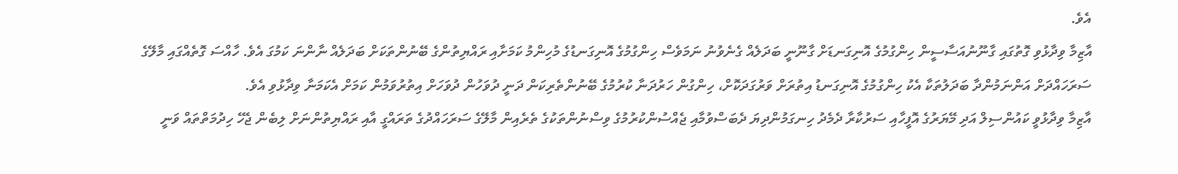އެވެ.
އާޒިމާ ވިދާޅުވި ގޮތުގައި ގާނޫނުއަސާސީން ހިންގުމުގެ އޮނިގަނޑަށް ގާނޫނީ ބަދަލެއް ގެނެވުނު ނަމަވެސް ހިންގުމުގެ އޮނިގަނޑުގެ މުހިންމު ކަމަށާއި ރައްޔިތުންގެ ބޭނުންތަކަށް ބަދަލެއް ނާންނަ ކަމުގަ އެވެ. ހާއްސަ ގޮތެއްގައި މާލޭގެ ސަރަހައްދަށް އަންނަމުންދާ ބަދަލުތަކާ އެކު ހިންގުމުގެ އޮނިގަނޑު އިތުރަށް ވަރުގަދަކޮށް، ހިންގުން ހަރުދަނާ ކުރުމުގެ ބޭނުންތެރިކަން ދަނީ ދުވަހުން ދުވަހަށް އިތުރުވަމުން ކަމަށް އެކަމަނާ ވިދާޅުވި އެވެ.
އާޒިމާ ވިދާޅުވީ ކައުންސިލް އަދި މޭޔަރުގެ އޮފީހާއި ސަރުކާރާ ދެމެދު ހިނގަމުންދިޔަ ދެބަސްވުމާއި ޖެއްސުންކުރުމުގެ ވިސްނުންތަކުގެ ތެރެއިން މާލޭގެ ސަރަހައްދުގެ ތަރައްގީ އާއި ރައްޔިތުންނަށް ލިބެން ޖެހޭ ހިދުމަތްތައް ވަނީ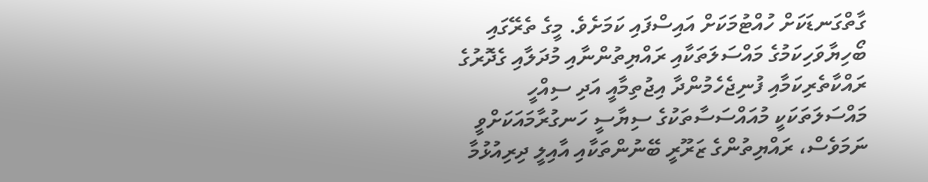ގާތްގަނޑަކަށް ހުއްޓުމަކަށް އައިސްފައި ކަމަށެވެ. މީގެ ތެރޭގައި ބޯހިޔާވަހިކަމުގެ މައްސަލަތަކާއި ރައްޔިތުންނާއި މުދަލާއި ގެދޮރުގެ ރައްކާތެރިކަމާއި ފުނިޖެހެމުންދާ އިޖުތިމާއީ އަދި ސިއްހީ މައްސަލަތަކަކީ މުއައްސަސާތަކުގެ ސިޔާސީ ހަނގުރާމައަކަށްވީ ނަމަވެސް، ރައްޔިތުންގެ ޒަރޫރީ ބޭނުންތަކާއި އާއިލީ ދިރިއުޅުމާ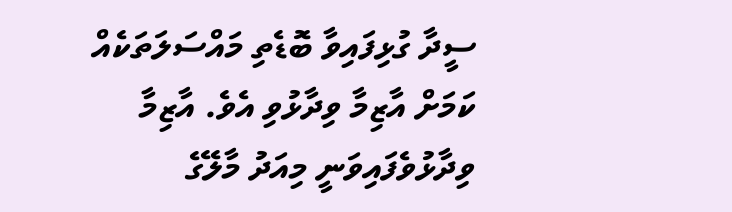ސީދާ ގުޅިފައިވާ ބޮޑެތި މައްސަލަތަކެއް ކަމަށް އާޒިމާ ވިދާޅުވި އެވެ. އާޒިމާ ވިދާޅުވެފައިވަނީ މިއަދު މާލޭގެ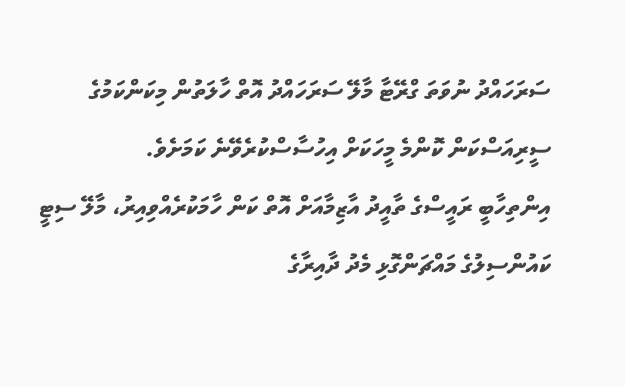ސަރަހައްދު ނުވަތަ ގްރޭޓާ މާލޭ ސަރަހައްދު އޮތް ހާލަތުން މިކަންކަމުގެ ސީރިއަސްކަން ކޮންމެ މީހަކަށް އިހުސާސްކުރެވޭނެ ކަމަށެވެ.
އިންތިހާބީ ރައީސްގެ ތާއީދު އާޒިމާއަށް އޮތް ކަން ހާމަކުރެއްވިއިރު، މާލޭ ސިޓީ ކައުންސިލުގެ މައްޗަންގޮޅި މެދު ދާއިރާގެ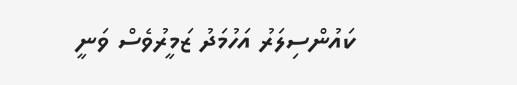ކައުންސިލަރު އަހުމަދު ޒަމީރުވެސް ވަނީ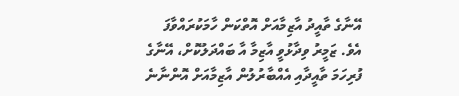އޭނާގެ ތާއީދު އާޒިމާއަށް އޮތްކަން ހާމަކުރައްވާފަ އެވެ. ޒަމީރު ވިދާޅުވީ އާޒިމާ އާ ބައްދަލުކޮށް، އޭނާގެ ފުރިހަމަ ތާއީދާއި އެއްބާރުލުން އާޒިމާއަށް އޮންނާނެ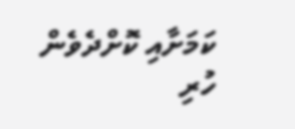ކަމަށާއި ކޮށްދެވެން ހުރި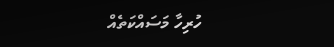ހުރިހާ މަސައްކަތެއް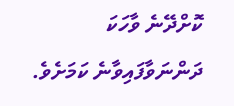ކޮށްދޭނެ ވާހަކަ ދަންނަވާފައިވާނެ ކަމަށެވެ.